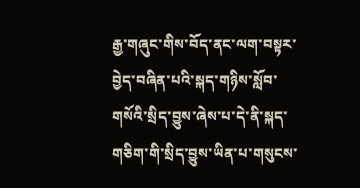རྒྱ་གཞུང་གིས་བོད་ནང་ལག་བསྟར་བྱེད་བཞིན་པའི་སྐད་གཉིས་སློབ་གསོའི་སྲིད་བྱུས་ཞེས་པ་དེ་ནི་སྐད་གཅིག་གི་སྲིད་བྱུས་ཡིན་པ་གསུངས་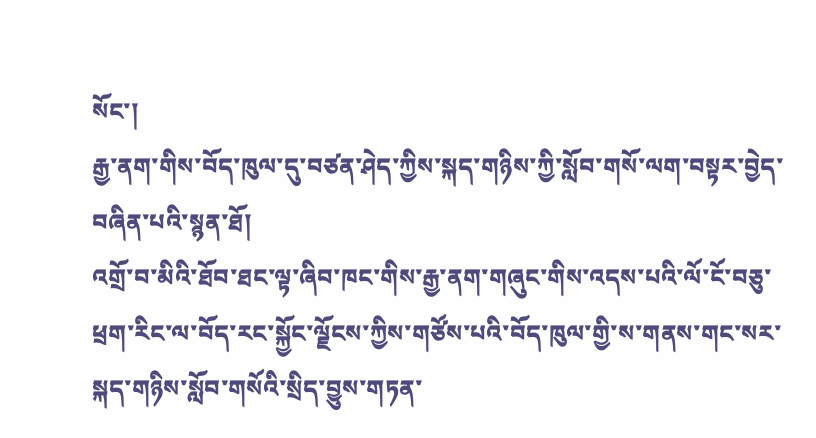སོང་།
རྒྱ་ནག་གིས་བོད་ཁུལ་དུ་བཙན་ཤེད་ཀྱིས་སྐད་གཉིས་ཀྱི་སློབ་གསོ་ལག་བསྟར་བྱེད་བཞིན་པའི་སྙན་ཐོ།
འགྲོ་བ་མིའི་ཐོབ་ཐང་ལྟ་ཞིབ་ཁང་གིས་རྒྱ་ནག་གཞུང་གིས་འདས་པའི་ལོ་ངོ་བཅུ་ཕྲག་རིང་ལ་བོད་རང་སྐྱོང་ལྗོངས་ཀྱིས་གཙོས་པའི་བོད་ཁུལ་གྱི་ས་གནས་གང་སར་སྐད་གཉིས་སློབ་གསོའི་སྲིད་བྱུས་གཏན་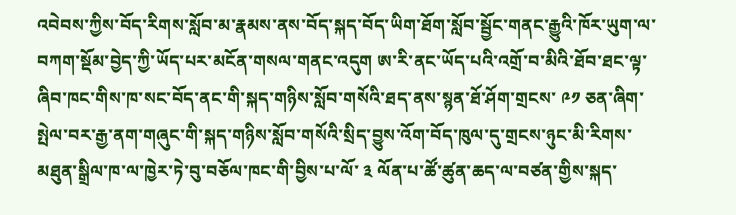འབེབས་ཀྱིས་བོད་རིགས་སློབ་མ་རྣམས་ནས་བོད་སྐད་བོད་ཡིག་ཐོག་སློབ་སྦྱོང་གནང་རྒྱུའི་ཁོར་ཡུག་ལ་བཀག་སྡོམ་བྱེད་ཀྱི་ཡོད་པར་མངོན་གསལ་གནང་འདུག ཨ་རི་ནང་ཡོད་པའི་འགྲོ་བ་མིའི་ཐོབ་ཐང་ལྟ་ཞིབ་ཁང་གིས་ཁ་སང་བོད་ནང་གི་སྐད་གཉིས་སློབ་གསོའི་ཐད་ནས་སྙན་ཐོ་ཤོག་གྲངས་ ༩༡ ཅན་ཞིག་སྤེལ་བར་རྒྱ་ནག་གཞུང་གི་སྐད་གཉིས་སློབ་གསོའི་སྲིད་བྱུས་འོག་བོད་ཁུལ་དུ་གྲངས་ཉུང་མི་རིགས་མཐུན་སྒྲིལ་ཁ་ལ་ཁྱེར་ཏེ་བུ་བཅོལ་ཁང་གི་བྱིས་པ་ལོ་ ༣ ལོན་པ་ཚོ་ཚུན་ཆད་ལ་བཙན་གྱིས་སྐད་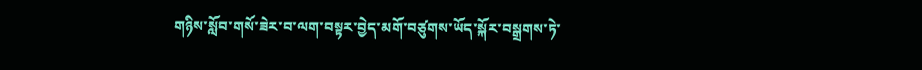གཉིས་སློབ་གསོ་ཟེར་བ་ལག་བསྟར་བྱེད་མགོ་བཙུགས་ཡོད་སྐོར་བསྒྲགས་ཏེ་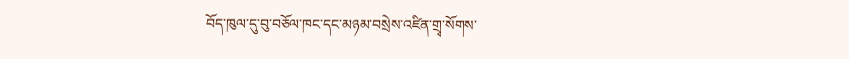བོད་ཁུལ་དུ་བུ་བཅོལ་ཁང་དང་མཉམ་བསྲེས་འཛིན་གྲྭ་སོགས་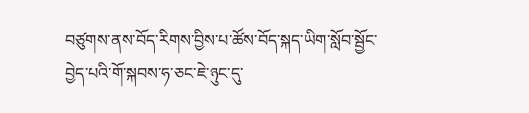བཙུགས་ནས་བོད་རིགས་བྱིས་པ་ཚོས་བོད་སྐད་ཡིག་སློབ་སྦྱོང་བྱེད་པའི་གོ་སྐབས་ཧ་ཅང་ཇེ་ཉུང་དུ་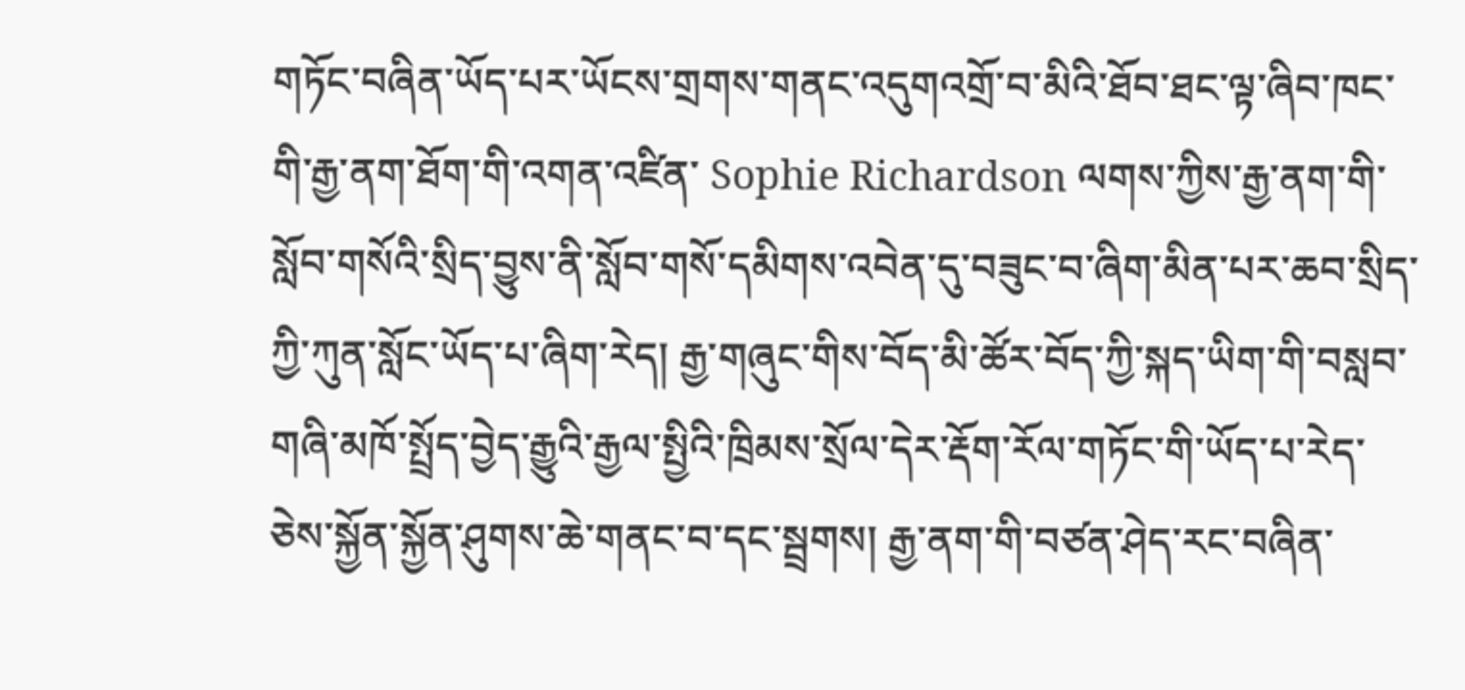གཏོང་བཞིན་ཡོད་པར་ཡོངས་གྲགས་གནང་འདུགའགྲོ་བ་མིའི་ཐོབ་ཐང་ལྟ་ཞིབ་ཁང་གི་རྒྱ་ནག་ཐོག་གི་འགན་འཛིན་ Sophie Richardson ལགས་ཀྱིས་རྒྱ་ནག་གི་སློབ་གསོའི་སྲིད་བྱུས་ནི་སློབ་གསོ་དམིགས་འབེན་དུ་བཟུང་བ་ཞིག་མིན་པར་ཆབ་སྲིད་ཀྱི་ཀུན་སློང་ཡོད་པ་ཞིག་རེད། རྒྱ་གཞུང་གིས་བོད་མི་ཚོར་བོད་ཀྱི་སྐད་ཡིག་གི་བསླབ་གཞི་མཁོ་སྤྲོད་བྱེད་རྒྱུའི་རྒྱལ་སྤྱིའི་ཁྲིམས་སྲོལ་དེར་རྡོག་རོལ་གཏོང་གི་ཡོད་པ་རེད་ཅེས་སྐྱོན་སྐྱོན་ཤུགས་ཆེ་གནང་བ་དང་སྦྲགས། རྒྱ་ནག་གི་བཙན་ཤེད་རང་བཞིན་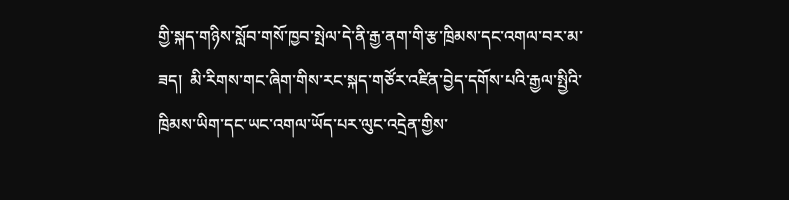གྱི་སྐད་གཉིས་སློབ་གསོ་ཁྱབ་སྤེལ་དེ་ནི་རྒྱ་ནག་གི་རྩ་ཁྲིམས་དང་འགལ་བར་མ་ཟད།  མི་རིགས་གང་ཞིག་གིས་རང་སྐད་གཙོར་འཛིན་བྱེད་དགོས་པའི་རྒྱལ་སྤྱིའི་ཁྲིམས་ཡིག་དང་ཡང་འགལ་ཡོད་པར་ལུང་འདྲེན་གྱིས་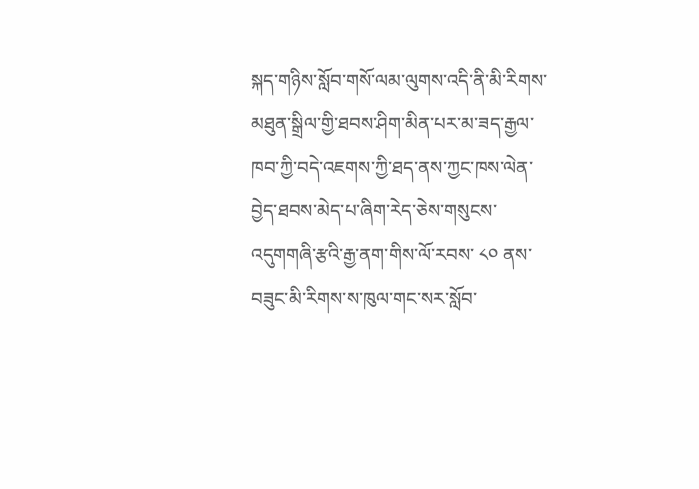སྐད་གཉིས་སློབ་གསོ་ལམ་ལུགས་འདི་ནི་མི་རིགས་མཐུན་སྒྲིལ་གྱི་ཐབས་ཤིག་མིན་པར་མ་ཟད་རྒྱལ་ཁབ་ཀྱི་བདེ་འཇགས་ཀྱི་ཐད་ནས་ཀྱང་ཁས་ལེན་བྱེད་ཐབས་མེད་པ་ཞིག་རེད་ཅེས་གསུངས་འདུགགཞི་རྩའི་རྒྱ་ནག་གིས་ལོ་རབས་ ༨༠ ནས་བཟུང་མི་རིགས་ས་ཁུལ་གང་སར་སློབ་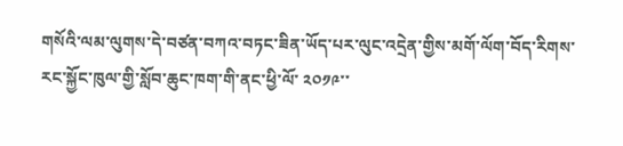གསོའི་ལམ་ལུགས་དེ་བཙན་བཀའ་བཏང་ཟིན་ཡོད་པར་ལུང་འདྲེན་གྱིས་མགོ་ལོག་བོད་རིགས་རང་སྐྱོང་ཁུལ་གྱི་སློབ་ཆུང་ཁག་གི་ནང་ཕྱི་ལོ་ ༢༠༡༩་་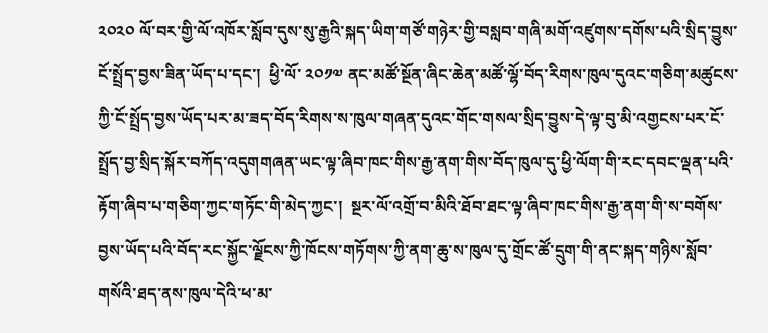༢༠༢༠ ལོ་བར་གྱི་ལོ་འཁོར་སློབ་དུས་སུ་རྒྱའི་སྐད་ཡིག་གཙོ་གཉེར་གྱི་བསླབ་གཞི་མགོ་འཛུགས་དགོས་པའི་སྲིད་བྱུས་ངོ་སྤྲོད་བྱས་ཟིན་ཡོད་པ་དང་།  ཕྱི་ལོ་ ༢༠༡༧ ནང་མཚོ་སྔོན་ཞིང་ཆེན་མཚོ་ལྷོ་བོད་རིགས་ཁུལ་དུའང་གཅིག་མཚུངས་ཀྱི་ངོ་སྤྲོད་བྱས་ཡོད་པར་མ་ཟད་བོད་རིགས་ས་ཁུལ་གཞན་དུའང་གོང་གསལ་སྲིད་བྱུས་དེ་ལྟ་བུ་མི་འགྱངས་པར་ངོ་སྤྲོད་བྱ་སྲིད་སྐོར་བཀོད་འདུགགཞན་ཡང་ལྟ་ཞིབ་ཁང་གིས་རྒྱ་ནག་གིས་བོད་ཁུལ་དུ་ཕྱི་ལོག་གི་རང་དབང་ལྡན་པའི་རྟོག་ཞིབ་པ་གཅིག་ཀྱང་གཏོང་གི་མེད་ཀྱང་།  སྔར་ལོ་འགྲོ་བ་མིའི་ཐོབ་ཐང་ལྟ་ཞིབ་ཁང་གིས་རྒྱ་ནག་གི་ས་བགོས་བྱས་ཡོད་པའི་བོད་རང་སྐྱོང་ལྗོངས་ཀྱི་ཁོངས་གཏོགས་ཀྱི་ནག་ཆུ་ས་ཁུལ་དུ་གྲོང་ཚོ་དྲུག་གི་ནང་སྐད་གཉིས་སློབ་གསོའི་ཐད་ནས་ཁུལ་དེའི་ཕ་མ་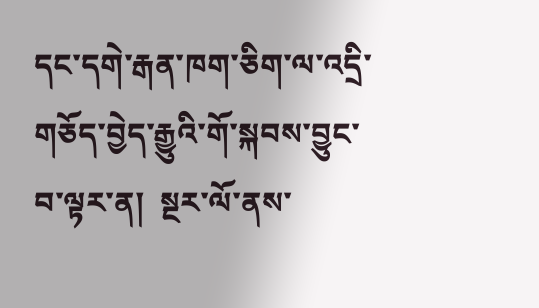དང་དགེ་རྒན་ཁག་ཅིག་ལ་འདྲི་གཅོད་བྱེད་རྒྱུའི་གོ་སྐབས་བྱུང་བ་ལྟར་ན།  སྔར་ལོ་ནས་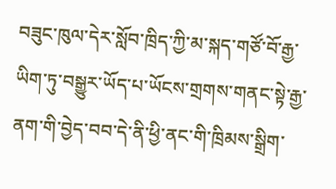བཟུང་ཁུལ་དེར་སློབ་ཁྲིད་ཀྱི་མ་སྐད་གཙོ་བོ་རྒྱ་ཡིག་ཏུ་བསྒྱུར་ཡོད་པ་ཡོངས་གྲགས་གནང་སྟེ་རྒྱ་ནག་གི་བྱེད་བབ་དེ་ནི་ཕྱི་ནང་གི་ཁྲིམས་སྒྲིག་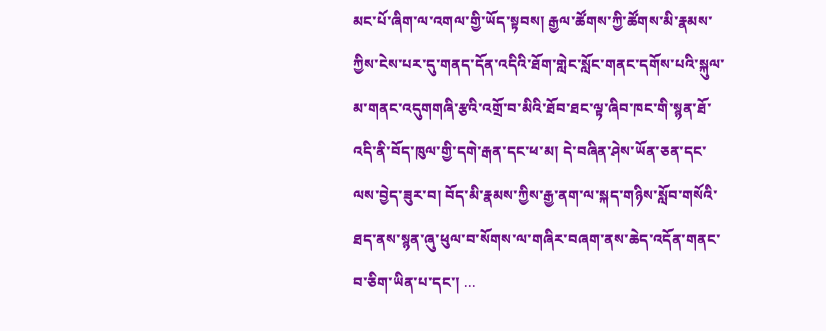མང་པོ་ཞིག་ལ་འགལ་གྱི་ཡོད་སྟབས། རྒྱལ་ཚོགས་ཀྱི་ཚོགས་མི་རྣམས་ཀྱིས་ངེས་པར་དུ་གནད་དོན་འདིའི་ཐོག་གླེང་སློང་གནང་དགོས་པའི་སྐུལ་མ་གནང་འདུགགཞི་རྩའི་འགྲོ་བ་མིའི་ཐོབ་ཐང་ལྟ་ཞིབ་ཁང་གི་སྙན་ཐོ་འདི་ནི་བོད་ཁུལ་གྱི་དགེ་རྒན་དང་ཕ་མ། དེ་བཞིན་ཤེས་ཡོན་ཅན་དང་ལས་བྱེད་ཟུར་བ། བོད་མི་རྣམས་ཀྱིས་རྒྱ་ནག་ལ་སྐད་གཉིས་སློབ་གསོའི་ཐད་ནས་སྙན་ཞུ་ཕུལ་བ་སོགས་ལ་གཞིར་བཞག་ནས་ཆེད་འདོན་གནང་བ་ཅིག་ཡིན་པ་དང་། ...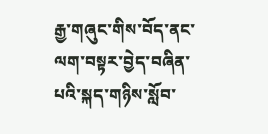རྒྱ་གཞུང་གིས་བོད་ནང་ལག་བསྟར་བྱེད་བཞིན་པའི་སྐད་གཉིས་སློབ་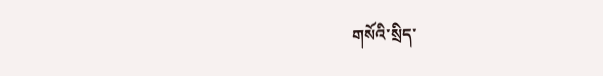གསོའི་སྲིད་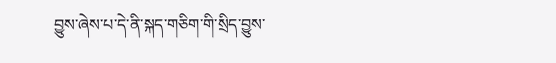བྱུས་ཞེས་པ་དེ་ནི་སྐད་གཅིག་གི་སྲིད་བྱུས་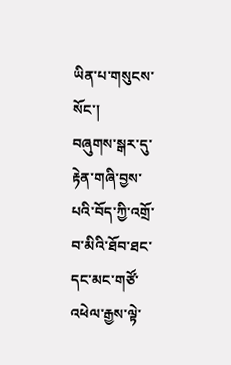ཡིན་པ་གསུངས་སོང་།
བཞུགས་སྒར་དུ་རྟེན་གཞི་བྱས་པའི་བོད་ཀྱི་འགྲོ་བ་མིའི་ཐོབ་ཐང་དང་མང་གཙོ་འཕེལ་རྒྱས་ལྟེ་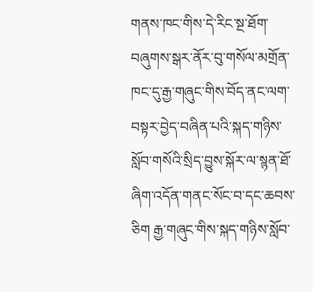གནས་ཁང་གིས་དེ་རིང་སྔ་ཐོག་བཞུགས་སྒར་ནོར་བུ་གསོལ་མགྲོན་ཁང་དུ་རྒྱ་གཞུང་གིས་བོད་ནང་ལག་བསྟར་བྱེད་བཞིན་པའི་སྐད་གཉིས་སློབ་གསོའི་སྲིད་བྱུས་སྐོར་ལ་སྙན་ཐོ་ཞིག་འདོན་གནང་སོང་བ་དང་ཆབས་ཅིག རྒྱ་གཞུང་གིས་སྐད་གཉིས་སློབ་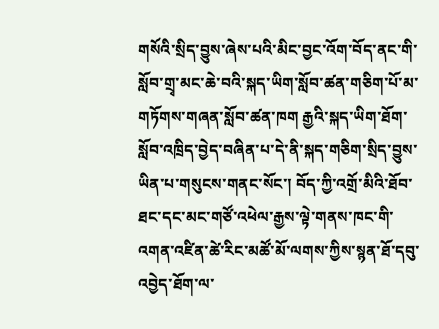གསོའི་སྲིད་བྱུས་ཞེས་པའི་མིང་བྱང་འོག་བོད་ནང་གི་སློབ་གྲྭ་མང་ཆེ་བའི་སྐད་ཡིག་སློབ་ཚན་གཅིག་པོ་མ་གཏོགས་གཞན་སློབ་ཚན་ཁག རྒྱའི་སྐད་ཡིག་ཐོག་སློབ་འཁྲིད་བྱེད་བཞིན་པ་དེ་ནི་སྐད་གཅིག་སྲིད་བྱུས་ཡིན་པ་གསུངས་གནང་སོང་། བོད་ཀྱི་འགྲོ་མིའི་ཐོབ་ཐང་དང་མང་གཙོ་འཕེལ་རྒྱས་ལྟེ་གནས་ཁང་གི་འགན་འཛིན་ཚེ་རིང་མཚོ་མོ་ལགས་ཀྱིས་སྙན་ཐོ་དབུ་འབྱེད་ཐོག་ལ་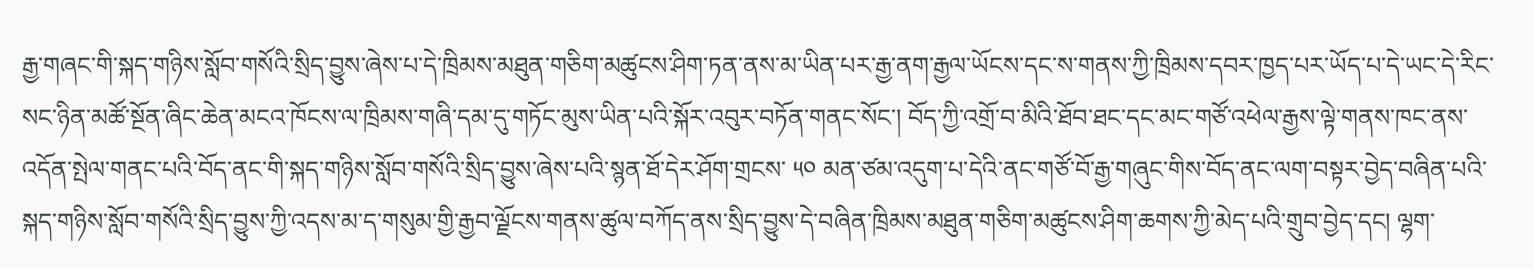རྒྱ་གཞང་གི་སྐད་གཉིས་སློབ་གསོའི་སྲིད་བྱུས་ཞེས་པ་དེ་ཁྲིམས་མཐུན་གཅིག་མཚུངས་ཤིག་ཏན་ནས་མ་ཡིན་པར་རྒྱ་ནག་རྒྱལ་ཡོངས་དང་ས་གནས་ཀྱི་ཁྲིམས་དབར་ཁྱད་པར་ཡོད་པ་དེ་ཡང་དེ་རིང་སང་ཉིན་མཚོ་སྔོན་ཞིང་ཆེན་མངའ་ཁོངས་ལ་ཁྲིམས་གཞི་དམ་དུ་གཏོང་མུས་ཡིན་པའི་སྐོར་འབུར་བཏོན་གནང་སོང་། བོད་ཀྱི་འགྲོ་བ་མིའི་ཐོབ་ཐང་དང་མང་གཙོ་འཕེལ་རྒྱས་ལྟེ་གནས་ཁང་ནས་འདོན་སྤེལ་གནང་པའི་བོད་ནང་གི་སྐད་གཉིས་སློབ་གསོའི་སྲིད་བྱུས་ཞེས་པའི་སྙན་ཐོ་དེར་ཤོག་གྲངས་ ༥༠ མན་ཙམ་འདུག་པ་དེའི་ནང་གཙོ་བོ་རྒྱ་གཞུང་གིས་བོད་ནང་ལག་བསྟར་བྱེད་བཞིན་པའི་སྐད་གཉིས་སློབ་གསོའི་སྲིད་བྱུས་ཀྱི་འདས་མ་ད་གསུམ་གྱི་རྒྱབ་ལྗོངས་གནས་ཚུལ་བཀོད་ནས་སྲིད་བྱུས་དེ་བཞིན་ཁྲིམས་མཐུན་གཅིག་མཚུངས་ཤིག་ཆགས་ཀྱི་མེད་པའི་གྲུབ་བྱེད་དང། ལྷག་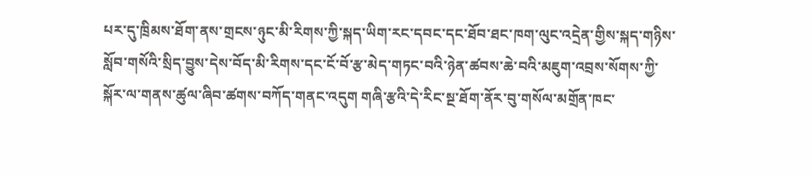པར་དུ་ཁྲིམས་ཐོག་ནས་གྲངས་ཉུང་མི་རིགས་ཀྱི་སྐད་ཡིག་རང་དབང་དང་ཐོབ་ཐང་ཁག་ལུང་འདྲེན་གྱིས་སྐད་གཉིས་སློབ་གསོའི་སྲིད་བྱུས་དེས་བོད་མི་རིགས་དང་ངོ་བོ་རྩ་མེད་གཏང་བའི་ཉེན་ཚབས་ཆེ་བའི་མཇུག་འབྲས་སོགས་ཀྱི་སྐོར་ལ་གནས་ཚུལ་ཞིབ་ཚགས་བཀོད་གནང་འདུག གཞི་རྩའི་དེ་རིང་སྔ་ཐོག་ནོར་བུ་གསོལ་མགྲོན་ཁང་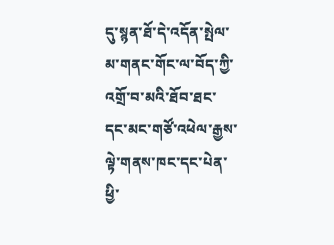དུ་སྙན་ཐོ་དེ་འདོན་སྤེལ་མ་གནང་གོང་ལ་བོད་ཀྱི་འགྲོ་བ་མའི་ཐོབ་ཐང་དང་མང་གཙོ་འཕེལ་རྒྱས་ལྟེ་གནས་ཁང་དང་པེན་ཕྱི་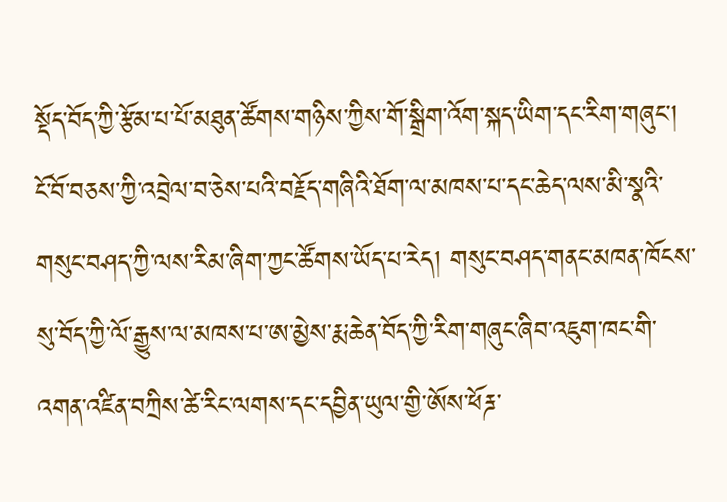སྡོད་བོད་ཀྱི་རྩོམ་པ་པོ་མཐུན་ཚོགས་གཉིས་ཀྱིས་གོ་སྒྲིག་འོག་སྐད་ཡིག་དང་རིག་གཞུང་། ངོ་བོ་བཅས་ཀྱི་འབྲེལ་བ་ཅེས་པའི་བརྗོད་གཞིའི་ཐོག་ལ་མཁས་པ་དང་ཆེད་ལས་མི་སྣའི་གསུང་བཤད་ཀྱི་ལས་རིམ་ཞིག་ཀྱང་ཚོགས་ཡོད་པ་རེད། གསུང་བཤད་གནང་མཁན་ཁོངས་སུ་བོད་ཀྱི་ལོ་རྒྱུས་ལ་མཁས་པ་ཨ་མྱེས་རྨ་ཆེན་བོད་ཀྱི་རིག་གཞུང་ཞིབ་འཇུག་ཁང་གི་འགན་འཛིན་བཀྲིས་ཚེ་རིང་ལགས་དང་དབྱིན་ཡུལ་གྱི་ཨོས་ཕོརྜ་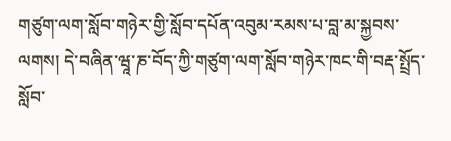གཙུག་ལག་སློབ་གཉེར་གྱི་སློབ་དཔོན་འབུམ་རམས་པ་བླ་མ་སྐྱབས་ལགས། དེ་བཞིན་ཝཱ་ཎ་བོད་ཀྱི་གཙུག་ལག་སློབ་གཉེར་ཁང་གི་བརྡ་སྤྲོད་སློབ་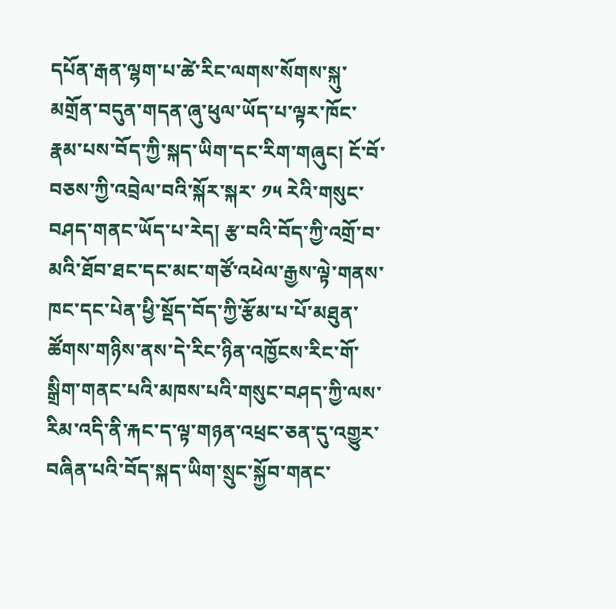དཔོན་རྒན་ལྷག་པ་ཚེ་རིང་ལགས་སོགས་སྐུ་མགྲོན་བདུན་གདན་ཞུ་ཕུལ་ཡོད་པ་ལྟར་ཁོང་རྣམ་པས་བོད་ཀྱི་སྐད་ཡིག་དང་རིག་གཞུང། ངོ་བོ་བཅས་ཀྱི་འབྲེལ་བའི་སྐོར་སྐར་ ༡༥ རེའི་གསུང་བཤད་གནང་ཡོད་པ་རེད། རྩ་བའི་བོད་ཀྱི་འགྲོ་བ་མའི་ཐོབ་ཐང་དང་མང་གཙོ་འཕེལ་རྒྱས་ལྟེ་གནས་ཁང་དང་པེན་ཕྱི་སྡོད་བོད་ཀྱི་རྩོམ་པ་པོ་མཐུན་ཚོགས་གཉིས་ནས་དེ་རིང་ཉིན་འཁྱོངས་རིང་གོ་སྒྲིག་གནང་པའི་མཁས་པའི་གསུང་བཤད་ཀྱི་ལས་རིམ་འདི་ནི་རྐང་ད་ལྟ་གཉན་འཕྲང་ཅན་དུ་འགྱུར་བཞིན་པའི་བོད་སྐད་ཡིག་སྲུང་སྐྱོབ་གནང་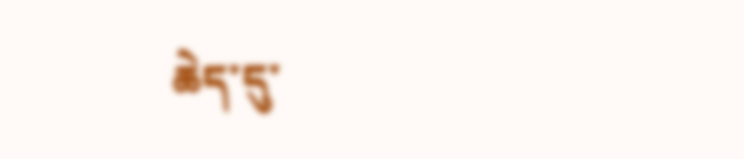ཆེད་དུ་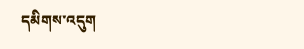དམིགས་འདུག